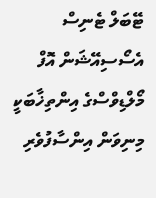ޓޭބަލް ޓެނިސް އެސޯސިއޭޝަން އޮފް މޯލްޑިވްސްގެ އިންތިޚާބަކީ މިނިވަން އިންސާފުވެރި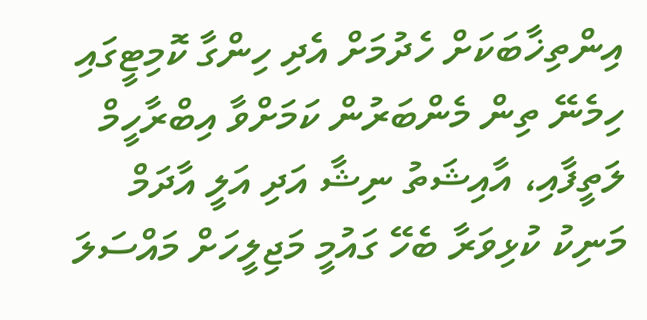އިންތިޚާބަކަށް ހެދުމަށް އެދި ހިންގާ ކޮމިޓީގައި ހިމެނޭ ތިން މެންބަރުން ކަމަށްވާ އިބްރާހީމް ލަތީފާއި، އާއިޝަތު ނިޝާ އަދި އަލީ އާދަމް މަނިކު ކުޅިވަރާ ބެހޭ ގައުމީ މަޖިލީހަށް މައްސަލަ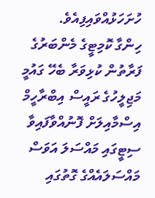ހުށަހަޅުއްވައިފިއެވެ.
ހިންގާ ކޮމިޓީގެ މެންބަރުގެ ފަރާތުން ކުޅިވަރާ ބެހޭ ގައުމީ މަޖިލީހުގެ ރައީސް އިބްރާހީމް އިސްމާއިލަށް ފޮނުއްވާފައިވާ ސިޓީގައި މައްސަލަ އަވަސް މައްސަލައެއްގެ ގޮތުގައި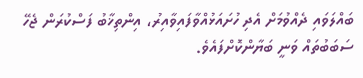ބައްލަވައި ދެއްވުމަށް އެދި ހުށައަޅުއްވާފައިވާއިރު، އިންތިޚާބު ފަސްކުރަން ޖެހޭ ސަބަބުތައް ވަނީ ބަޔާންކޮށްފައެވެ.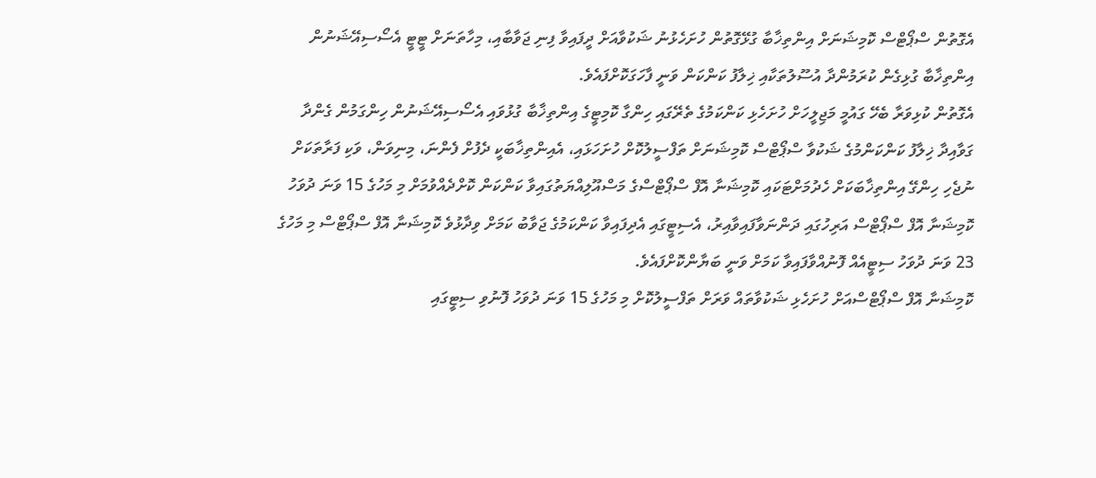އެގޮތުން ސްޕޯޓްސް ކޮމިޝަނަށް އިންތިޚާބާ ގުޅޭގޮތުން ހުށަހެޅުނު ޝަކުވާއަށް ދީފައިވާ ފިނި ޖަވާބާއި، މިހާތަނަށް ޓީޓީ އެސޯސިއޭޝަނުން އިންތިޚާބާ ގުޅިގެން ކުރަމުންދާ އުސޫލުތަކާއި ޚިލާފު ކަންކަން ވަނީ ފާހަގަކޮށްފައެވެ.
އެގޮތުން ކުޅިވަރާ ބެހޭ ގައުމީ މަޖިލީހަށް ހުށަހެޅި ކަންކަމުގެ ތެރޭގައި ހިންގާ ކޮމިޓީގެ އިންތިޚާބާ ގުޅުވައި އެސޯސިއޭޝަނުން ހިންގަމުން ގެންދާ ގަވާއިދާ ޚިލާފު ކަންކަންމުގެ ޝަކުވާ ސްޕޯޓްސް ކޮމިޝަނަށް ތަފްސީލުކޮށް ހުށަހަޅައި، އެއިންތިޚާބަކީ ދެފުށް ފެންނަ، މިނިވަން، ވަކި ފަރާތަކަށް ނުޖެހި ހިންގޭ އިންތިޚާބަކަށް ހެދުމަށްޓަކައި ކޮމިޝަނާ އޮފް ސްޕޯޓްސްގެ މަސްއޫލިއްޔަތުގައިވާ ކަންކަން ކޮށްދެއްވުމަށް މި މަހުގެ 15 ވަނަ ދުވަހު ކޮމިޝަނާ އޮފް ސްޕޯޓްސް އަރިހުގައި ދަންނަވާފައިވާއިރު، އެސިޓީގައި އެދިފައިވާ ކަންކަމުގެ ޖަވާބު ކަމަށް ވިދާޅުވެ ކޮމިޝަނާ އޮފް ސްޕޯޓްސް މި މަހުގެ 23 ވަނަ ދުވަހު ސިޓީއެއް ފޮނުއްވާފައިވާ ކަމަށް ވަނީ ބަޔާންކޮށްފައެވެ.
ކޮމިޝަނާ އޮފް ސްޕޯޓްސްއަށް ހުށަހެޅި ޝަކުވާތައް ވަރަށް ތަފްސީލުކޮށް މި މަހުގެ 15 ވަނަ ދުވަހު ފޮނުވި ސިޓީގައި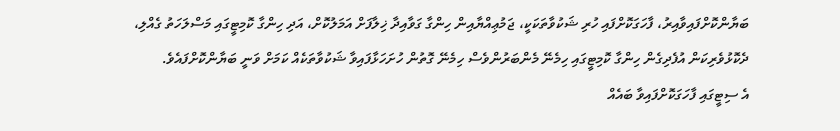ބަޔާންކޮށްފައިވާއިރު، ފާހަގަކޮށްފައި ހުރި ޝަކުވާތަކަކީ، ޖަމުޢިއްޔާއިން ހިންގާ ގަވާއިދާ ޚިލާފަށް އަމަލުކޮށް، އަދި ހިންގާ ކޮމިޓީގައި މަސްލަހަތު ގެއްލި، ދެކޮޅުވެރިކަން އުފެދިގެން ހިންގާ ކޮމިޓީގައި ހިމެނޭ މެންބަރުންވެސް ހިމެނޭ ގޮތުން ހުށަހަޅާފައިވާ ޝަކުވާތަކެއް ކަމަށް ވަނީ ބަޔާންކޮށްފައެވެ.
އެ ސިޓީގައި ފާހަގަކޮށްފައިވާ ބައެއް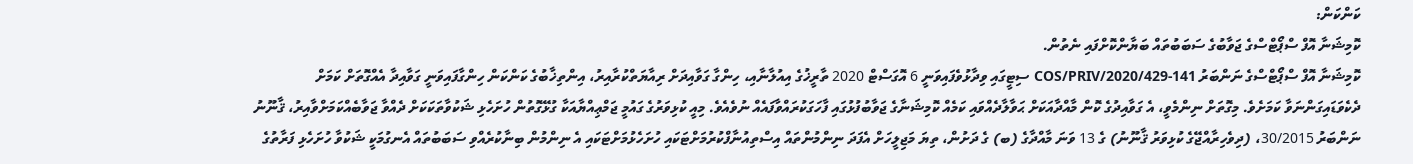ކަންކަން:
ކޮމިޝަނާ އޮފް ސްޕޯޓްސްގެ ޖަވާބުގެ ސަބަބުތައް ބަޔާންކޮށްފައި ނެތުން.
ކޮމިޝަނާ އޮފް ސްޕޯޓްސްގެ ނަންބަރު 141-COS/PRIV/2020/429 ސިޓީގައި ވިދާޅުވެފައިވަނީ 6 އޮގަސްޓް 2020 ތާރީޚުގެ އިއުލާނާއި، ހިންގާ ގަވާއިދަށް ރިއާޔަތްކުރާއިރު، އިންތިޚާބުގެ ކަންކަން ހިންގާފައިވަނީ ގަވާއިދާ އެއްގޮތަށް ކަމަށް ދެކެވަޑައިގަންނަވާ ކަމަށެވެ. މިގޮތަށް ނިންމެވީ، އެ ގަވާއިދުގެ ކޮން މާއްދާއަކަށް ޙަވާލާދެއްވައި ކަމެއް ކޮމިޝަނާގެ ޖަވާބުފުޅުގައި ފާހަގަކުރައްވާފައެއް ނުވެއެވެ. މިއީ ކުޅިވަރުގެ ގައުމީ ޖަމްޢިއްޔާއަކާ ގުޅޭގޮތުން ހުށަހެޅި ޝަކުވާތަކަކަށް ދެއްވާ ޖަވާބެއްކަމަށްވާއިރު، ޤާނޫނު ނަންބަރު 30/2015، (ދިވެހިރާއްޖޭގެ ކުޅިވަރު ޤާނޫނު) ގެ 13 ވަނަ މާއްދާގެ (ބ) ގެ ދަށުން، ތިޔަ މަޖިލީހަށް އެފަދަ ނިންމުންތައް އިސްތިއުނާފްކުރުމަށްޓަކައި ހުށަހެޅުމަށްޓަކައި އެ ނިންމުން ބިނާކުރެއްވި ސަބަބުތައް އެނގުމަކީ ޝަކުވާ ހުށަހެޅި ފަރާތުގެ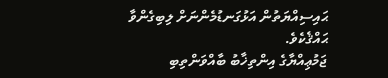ޙައިސިއްޔަތުން އަޅުގަނޑުމެންނަށް ލިބިގެންވާ ޙައްޤެކެވެ.
ޖަމުޢިއްޔާގެ އިންތިޚާބު ބާއްވަންތިބި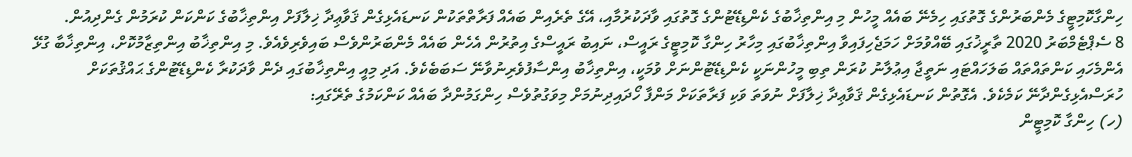ހިންގާކޮމިޓީގެ މެންބަރުންގެ ގޮތުގައި ހިމެނޭ ބައެއް މީހުން މި އިންތިޚާބުގެ ކެންޑިޑޭޓުންގެ ގޮތުގައި ވާދަކުރުމާއި، އޭގެ ތެރެއިން ބައެއް ފަރާތްތަކުން ކަނޑައެޅިގެން ޤަވާޢިދާ ޚިލާފަށް އިންތިޚާބުގެ ކަންކަން ކުރަމުން ގެންދިއުން.
8 ސެޕްޓެމްބަރު 2020 ތާރީޚުގައި ބޭއްވުމަށް ހަމަޖެހިފައިވާ އިންތިޚާބުގައި މިހާރު ހިންގާ ކޮމިޓީގެ ރައީސް، ނައިބު ރައީސްގެ އިތުރުން އެހެން ބައެއް މެންބަރުންވެސް ބައިވެރިވެއެވެ. މި އިންތިޚާބު އިންތިޒާމުކޮށް، އިންތިޚާބާ ގުޅޭ އެންމެހައި ކަންތައްތައް ބަލަހައްޓައި ނަތީޖާ އިޢުލާނު ކުރަން ތިބި މީހުންނަކީ ކެންޑިޑޭޓުންނަށް ވުމަކީ، އިންތިޚާބު އިންސާފުވެރިނުވާނޭ ސަބަބެކެވެ. އަދި މިއީ އިންތިޚާބުގައި ދެން ވާދަކުރާ ކެންޑިޑޭޓުންގެ ޙައްޤުތަކަށް ހުރަސްއެޅިގެންދާނޭ ކަމެކެވެ. އެގޮތުން ކަނޑައެޅިގެން ޤަވާޢިދާ ޚިލާފަށް ނުވަތަ ވަކި ފަރާތަކަށް މަންފާ ހޯދައިދިނުމަށް މިވަގުތުވެސް ހިންގަމުންދާ ބައެއް ކަންކަމުގެ ތެރޭގައި:
(ހ) ހިންގާ ކޮމިޓީން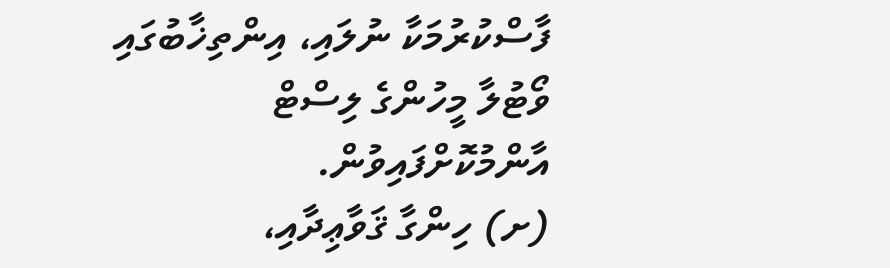ފާސްކުރުމަކާ ނުލައި، އިންތިޚާބުގައި ވޯޓުލާ މީހުންގެ ލިސްޓް އާންމުކޮށްފައިވުން.
(ށ) ހިންގާ ޤަވާޢިދާއި،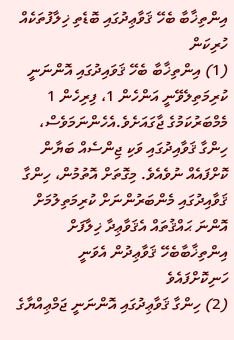އިންތިޚާބާ ބެހޭ ޤަވާޢިދުގައި ބޮޑެތި ޚިލާފުތަކެއް ހުރިކަން
(1) އިންތިޚާބާ ބެހޭ ޤަވައިދުގައި އޮންނަނީ ކުރިމަތިލެވޭނީ އަންހެން 1، ފިރިހެން 1 މެމްބަރުކަމުގެ ޖާގައަށެވެ.އެހެންނަމަވެސް، ހިންގާ ޤަވާއިދުގައި ވަކި ޖިންސެއް ބަޔާން ކޮށްފައެއް ނުވެއެވެ. މިގޮތަށް އޮތުމުން، ހިންގާ ޤަވާއިދުގައި މެންބަރުންނަށް ކުރިމަތިލުމަށް އޮންނަ ޙައްޤުތައް އެޤަވާޢިދާ ޚިލާފަށް އިންތިޚާބާބެހޭ ޤަވާޢިދުން އެވަނީ ހަނިކޮށްފައެވެ
(2) ހިންގާ ޤަވާޢިދުގައި އޮންނަނީ ޖަމްޢިއްޔާގެ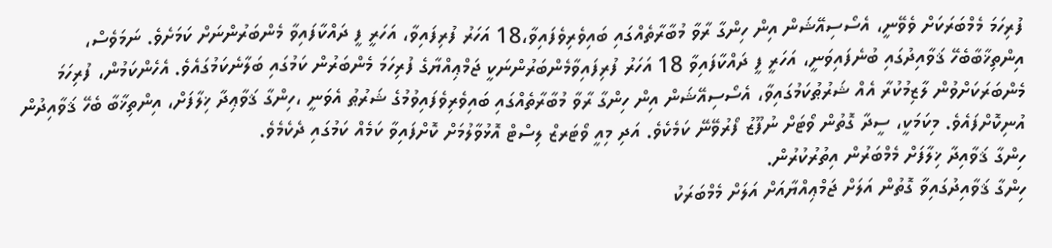ފުރިހަމަ މެމްބަރަކަށް ވެވޭނީ، އެސޯސިއޭޝަން އިން ހިންގާ ރާވާ މުބާރާތެއްގައި ބައިވެރިވެފައިވާ،18 އަހަރު ފުރިފައިވާ، އަހަރީ ފީ ދައްކާފައިވާ މެންބަރުންނަށް ކަމަށެވެ. ނަމަވެސް، އިންތިޚާބާބެހޭ ޤަވާއިދުގައި ބުނެފައިވަނީ، އަހަރީ ފީ ދައްކާފައިވާ 18 އަހަރު ފުރިފައިވާމެންބަރުންނަކީ ޖަމްޢިއްޔާގެ ފުރިހަމަ މެންބަރުން ކަމުގައި ބަލާނެކަމުގައެވެ. އެހެންކަމުން، ފުރިހަމަ މެންބަރަކަށްވުން ލާޒިމުކުރާ އެއް ޝަރުޠުކަމުގައިވާ، އެސޯސިއޭޝަން އިން ހިންގާ ރާވާ މުބާރާތެއްގައި ބައިވެރިވެފައިވުމުގެ ޝަރުޠު އެވަނީ ،ހިންގާ ޤަވާޢިދާ ޚިލާފަށް، އިންތިޚާބާ ބެހޭ ޤަވާއިދުން އުނިކޮށްފައެވެ. މިކަމަކީ، ސީދާ ގޮތުން ވޯޓަށް ނުފޫޒު ފޯރުވޭނޭ ކަމެކެވެ. އަދި މިއީ ވޯޓަރޒް ލިސްޓް އޮޅުވާލުމަށް ކޮށްފައިވާ ކަމެއް ކަމުގައި ދެކެމެވެ.
ހިންގާ ޤަވާއިދާ ޚިލާފަށް މެމްބަރުން އިތުރުކުރުން.
ހިންގާ ޤަވާއިދުގައިވާ ގޮތުން އަލަށް ޖަމްޢިއްޔާއަށް އަލަށް މެމްބަރަކު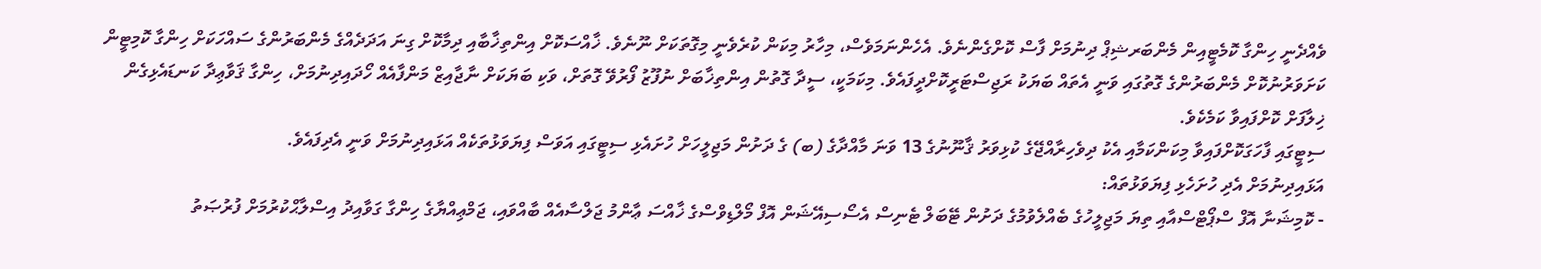ވެއްދެނީ ހިންގާ ކޮމެޓީއިން މެންބަރޝިޕް ދިނުމަށް ފާސް ކޮށްގެންނެވެ. އެހެންނަމަވެސް، މިހާރު މިކަން ކުރެވެނީ މިގޮތަކަށް ނޫނެވެ. ޚާއްސަކޮށް އިންތިޚާބާއި ދިމާކޮށް ގިނަ އަދަދެއްގެ މެންބަރުންގެ ސައްހަކަށް ހިންގާ ކޮމިޓީން ކަށަވަރުނުކޮށް މެންބަރުންގެ ގޮތުގައި ވަނީ އެތައް ބަޔަކު ރަޖިސްޓަރީކޮށްދީފައެވެ. މިކަމަކީ، ސީދާ ގޮތުން އިންތިޚާބަށް ނުފޫޒު ފޯރުވޭ ގޮތަށް، ވަކި ބަޔަކަށް ނާޖާއިޒް މަންފާއެއް ހޯދައިދިނުމަށް، ހިންގާ ޤަވާޢިދާ ކަނޑައެޅިގެން ޚިލާފަށް ކޮށްފައިވާ ކަމެކެވެ.
ސިޓީގައި ފާހަގަކޮށްފައިވާ މިކަންކަމާއި އެކު ދިވެހިރާއްޖޭގެ ކުޅިވަރު ޤާނޫނުގެ 13 ވަނަ މާއްދާގެ (ބ) ގެ ދަށުން މަޖިލީހަށް ހުށައެޅި ސިޓީގައި އަވަސް ފިޔަވަޅުތަކެއް އަޅައިދިނުމަށް ވަނީ އެދިފައެވެ.
އަޅައިދިނުމަށް އެދި ހުށަހެޅި ފިޔަވަޅުތައް:
- ކޮމިޝަނާ އޮފް ސްޕޯޓްސްއާއި ތިޔަ މަޖިލީހުގެ ބެއްލެވުމުގެ ދަށުން ޓޭބަލް ޓެނިސް އެސޯސިއޭޝަން އޮފް މޯލްޑިވްސްގެ ޚާއްސަ ޢާންމު ޖަލްސާއެއް ބާއްވައި، ޖަމްޢިއްޔާގެ ހިންގާ ގަވާއިދު އިސްލާޙްކުރުމަށް ފުރުޞަތު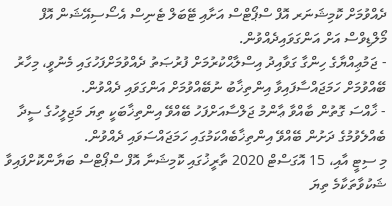ދެއްވުމަށް ކޮމިޝަނަރ އޮފް ސްޕޯޓްސް އަށާއި ޓޭބަލް ޓެނިސް އެސޯސިއޭޝަން އޮފް މޯލްޑިވްސް އަށް އަންގަވައިދެއްވުން.
- ޖަމުޢިއްޔާގެ ހިންގާ ގަވާއިދު އިސްލާޙްކުރުމަށް ފުރުޞަތު ދެއްވުމަށްފަހުގައި މެނުވީ، މިހާރު ބޭއްވުމަށް ހަމަޖައްސާފައިވާ އިންތިޚާބު ނުބޭއްވުމަށް އަންގަވައި ދެއްވުން.
- ޚާއްސަ ގޮތުން ބާއްވާ ޢާންމު ޖަލްސާއަށްފަހު ބޭއްވޭ އިންތިޚާބަކީ ތިޔަ މަޖިލީހުގެ ސީދާ ބެއްލެވުމުގެ ދަށުން ބޭއްވޭ އިންތިޚާބެއްކަމުގައި ހަމަޖައްސަވައި ދެއްވުން.
މި ސިޓީ އާއި، 15 އޮގަސްޓް 2020 ތާރީޚުގައި ކޮމިޝަނާ އޮފް ސްޕޯޓްސް ބަޔާންކޮށްފައިވާ ޝަކުވާތަކާމެ ތިޔަ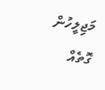މަޖިލީހުން ގޮތެއް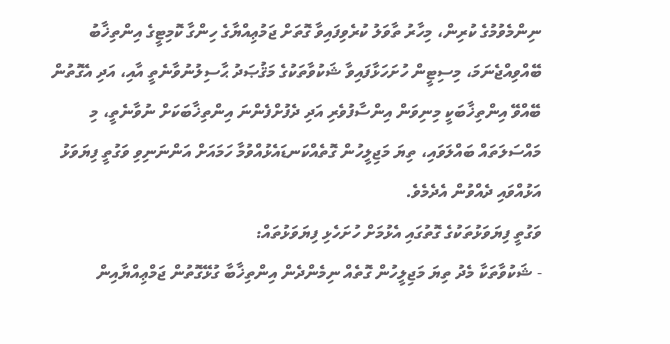ނިންމެވުމުގެ ކުރިން، މިހާރު ތާވަލު ކުރެވިފައިވާ ގޮތަށް ޖަމުޢިއްޔާގެ ހިންގާ ކޮމިޓީގެ އިންތިޚާބު ބޭއްވިއްޖެނަމަ، މިސިޓީން ހުށަހަޅާފައިވާ ޝަކުވާތަކުގެ މަޤުޞަދު ޙާސިލުނުވާނެތީ އާއި، އަދި އެގޮތުން ބޭއްވޭ އިންތިޚާބަކީ މިނިވަން އިންސާފުވެރި އަދި ދެފުށްފެންނަ އިންތިޚާބަކަށް ނުވާނެތީ، މި މައްސަލަތައް ބައްލަވައި، ތިޔަ މަޖިލީހުން ގޮތެއްކަނޑައެޅުއްވުމާ ހަމައަށް އަންނަނިވި ވަގުތީ ފިޔަވަޅު އަޅުއްވައި ދެއްވުން އެދެމެވެ.
ވަގުތީ ފިޔަވަޅުތަކުގެ ގޮތުގައި އެޅުމަށް ހުށަހެޅި ފިޔަވަޅުތައް:
- ޝަކުވާތަކާ މެދު ތިޔަ މަޖިލީހުން ގޮތެއް ނިމެންދެން އިންތިޚާބާ ގުޅޭގޮތުން ޖަމްޢިއްޔާއިން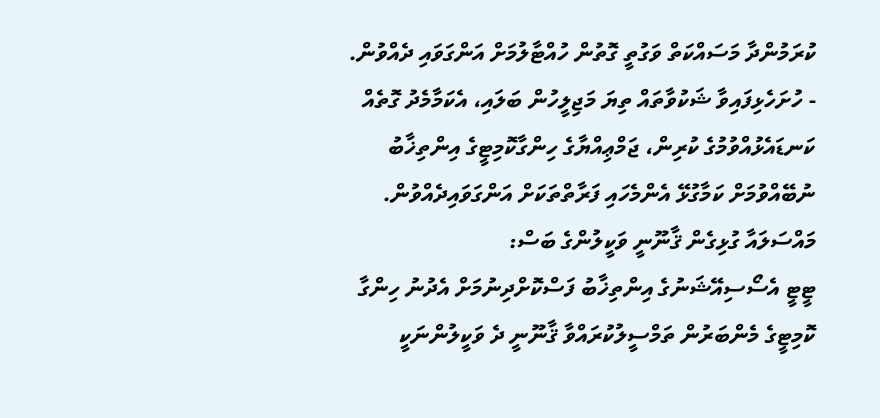ކުރަމުންދާ މަސައްކަތް ވަގުތީ ގޮތުން ހުއްޓާލުމަށް އަންގަވައި ދެއްވުން.
- ހުށަހެޅިފައިވާ ޝަކުވާތައް ތިޔަ މަޖިލީހުން ބަލައި، އެކަމާމެދު ގޮތެއް ކަނޑައެޅުއްވުމުގެ ކުރިން، ޖަމްޢިއްޔާގެ ހިންގާކޮމިޓީގެ އިންތިޚާބު ނުބޭއްވުމަށް ކަމާގުޅޭ އެންމެހައި ފަރާތްތަކަށް އަންގަވައިދެއްވުން.
މައްސަލައާ ގުޅިގެން ޤާނޫނީ ވަކީލުންގެ ބަސް:
ޓީޓީ އެސޯސިއޭޝަނުގެ އިންތިޚާބު ފަސްކޮށްދިނުމަށް އެދުނު ހިންގާ ކޮމިޓީގެ މެންބަރުން ތަމްސީލުކުރައްވާ ޤާނޫނީ ދެ ވަކީލުންނަކީ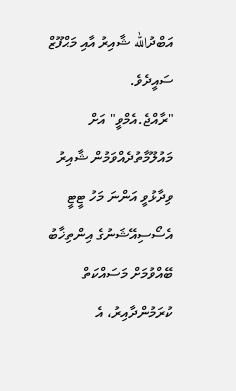އަބްދުالله ޝާއިރު އާއި މަޙްފޫޒް ސައީދެވެ.
"ރާއްޖެ.އެމްވީ" އަށް މައުލޫމާތުދެއްވަމުން ޝާއިރު ވިދާޅުވީ އަންނަ މަހު ޓީޓީ އެސޯސިއޭޝަނުގެ އިންތިޚާބު ބޭއްވުމަށް މަސައްކަތް ކުރަމުންދާއިރު، އެ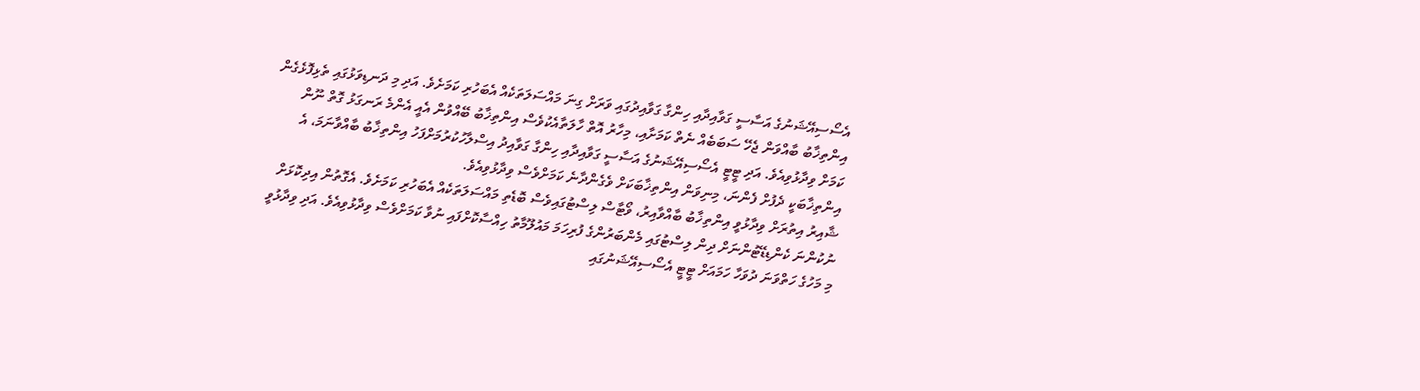އެސޯސިއޭޝަނުގެ އަސާސީ ގަވާއިދާއި ހިންގާ ގަވާއިދުގައި ވަރަށް ގިނަ މައްސަލަތަކެއް އެބަހުރި ކަމަށެވެ. އަދި މި ދަނޑިވަޅުގައި ތެޅިފޮޅެގެން އިންތިޚާބު ބާއްވަން ޖެހޭ ސަބަބެއް ނެތް ކަމަށާއި، މިހާރު އޮތް ހާލަތާއެކުވެސް އިންތިޚާބު ބޭއްވުން އެއީ އެންމެ ރަނގަޅު ގޮތް ނޫން ކަމަށް ވިދާޅުވިއެވެ. އަދި ޓީޓީ އެސޯސިއޭޝަނުގެ އަސާސީ ގަވާއިދާއި ހިންގާ ގަވާއިދު އިސްލާހުކުރުމަށްފަހު އިންތިޚާބު ބާއްވާނަމަ، އެ އިންތިޚާބަކީ ދެފުށް ފެންނަ، މިނިވަން އިންތިޚާބަކަށް ވެގެންދާނެ ކަމަށްވެސް ވިދާޅުވިއެވެ.
ޝާއިރު އިތުރަށް ވިދާޅުވީ އިންތިޚާބު ބާއްވާއިރު، ވޯޓާސް ލިސްޓުގައިވެސް ބޮޑެތި މައްސަލަތަކެއް އެބަހުރި ކަމަށެވެ. އެގޮތުން އިދިކޮޅަށް ނުކުންނަ ކެންޑިޑޭޓުންނަށް ދިން ލިސްޓުގައި މެންބަރުންގެ ފުރިހަމަ މައުލޫމާތު ހިއްސާކޮށްފައި ނުވާ ކަމަށްވެސް ވިދާޅުވިއެވެ. އަދި ވިދާޅުވީ މި މަހުގެ ހަތްވަނަ ދުވަހާ ހަމައަށް ޓީޓީ އެސޯސިއޭޝަނުގައި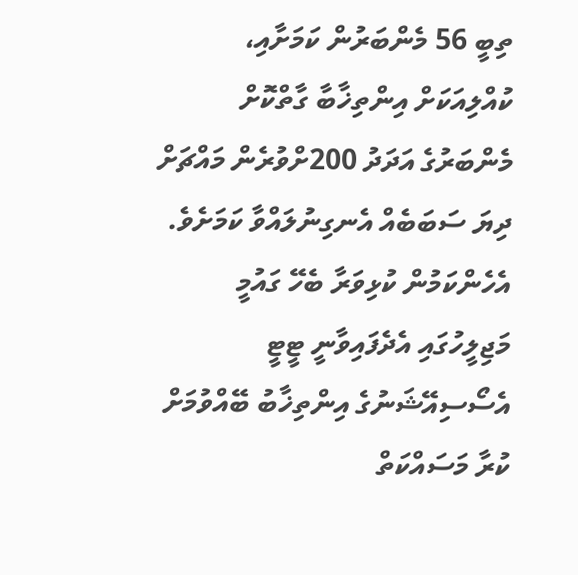ތިބީ 56 މެންބަރުން ކަމަށާއި، ކުއްލިއަކަށް އިންތިޚާބާ ގާތްކޮށް މެންބަރުގެ އަދަދު 200ށްވުރެން މައްޗަށް ދިޔަ ސަބަބެއް އެނގިނުލައްވާ ކަމަށެވެ.
އެހެންކަމުން ކުޅިވަރާ ބެހޭ ގައުމީ މަޖިލީހުގައި އެދެފައިވާނީ ޓީޓީ އެސޯސިއޭޝަނުގެ އިންތިޚާބު ބޭއްވުމަށް ކުރާ މަސައްކަތް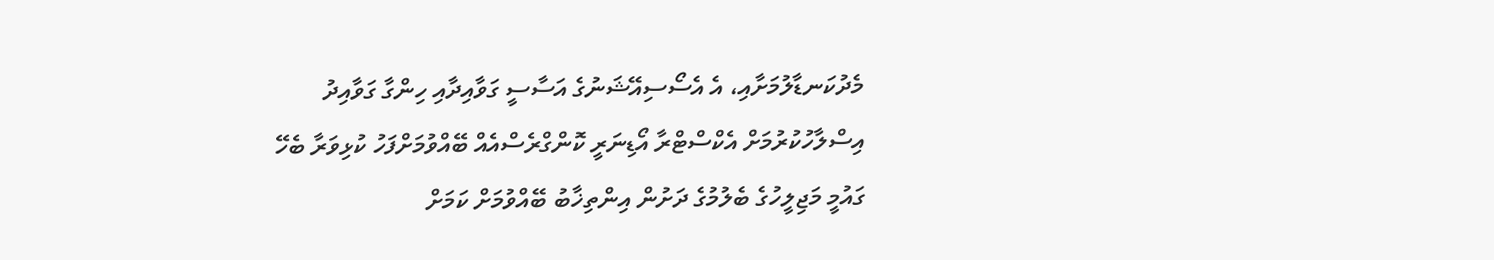މެދުކަނޑާލުމަށާއި، އެ އެސޯސިއޭޝަނުގެ އަސާސީ ގަވާއިދާއި ހިންގާ ގަވާއިދު އިސްލާހުކުރުމަށް އެކްސްޓްރާ އޯޑިނަރީ ކޮންގްރެސްއެއް ބޭއްވުމަށްފަހު ކުޅިވަރާ ބެހޭ ގައުމީ މަޖިލީހުގެ ބެލުމުގެ ދަށުން އިންތިޚާބު ބޭއްވުމަށް ކަމަށް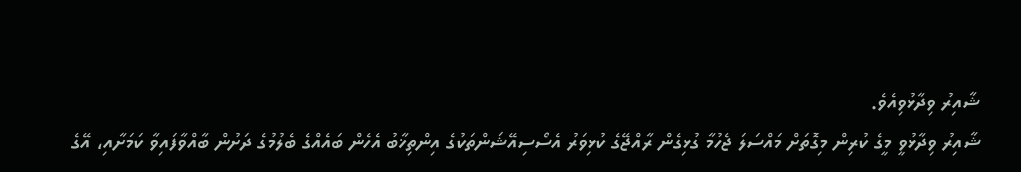ޝާއިރު ވިދާޅުވިއެވެ.
ޝާއިރު ވިދާޅުވީ މީގެ ކުރިން މިގޮތަށް މައްސަލަ ޖެހުމާ ގުޅިގެން ރާއްޖޭގެ ކުޅިވަރު އެސޯސިއޭޝަންތަކުގެ އިންތިޚާބު އެހެން ބައެއްގެ ބެލުމުގެ ދަށުން ބާއްވާފައިވާ ކަމަށާއި، އޭގެ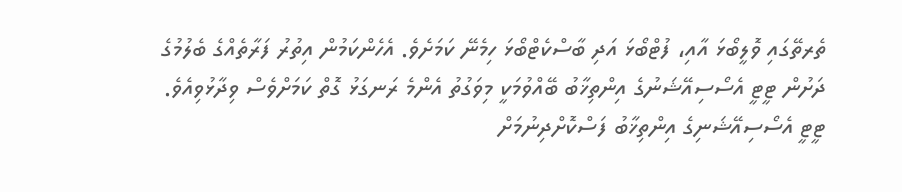ތެރތޭގައި ވޮލީބޯޅަ އާއި، ފުޓްބޯޅަ އަދި ބާސްކެޓްބޯޅަ ހިމެނޭ ކަމަށެވެ. އެހެންކަމުން އިތުރު ފަރާތެއްގެ ބެލުމުގެ ދަށުން ޓީޓީ އެސޯސިއޭޝަނުގެ އިންތިޚާބު ބޭއްވުމަކީ މިވަގުތު އެންމެ ރަނގަޅު ގޮތް ކަމަށްވެސް ވިދާޅުވިއެވެ.
ޓީޓީ އެސޯސިއޭޝަނިގެ އިންތިޚާބު ފަސްކޮށްދިނުމަށް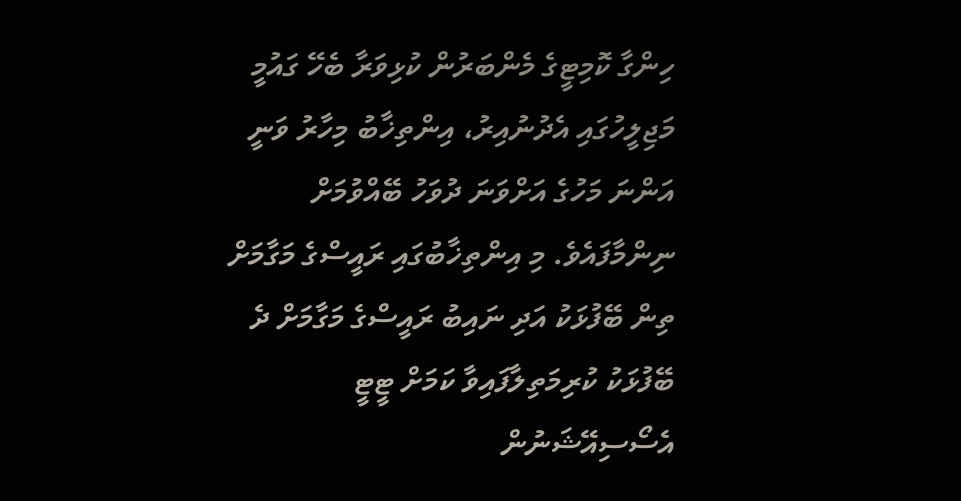ހިންގާ ކޮމިޓީގެ މެންބަރުން ކުޅިވަރާ ބެހޭ ގައުމީ މަޖިލީހުގައި އެދުނުއިރު، އިންތިޚާބު މިހާރު ވަނީ އަންނަ މަހުގެ އަށްވަނަ ދުވަހު ބޭއްވުމަށް ނިންމާފައެވެ. މި އިންތިޚާބުގައި ރައީސްގެ މަގާމަށް ތިން ބޭފުޅަކު އަދި ނައިބު ރައީސްގެ މަގާމަށް ދެ ބޭފުޅަކު ކުރިމަތިލާފައިވާ ކަމަށް ޓީޓީ އެސޯސިއޭޝަނުން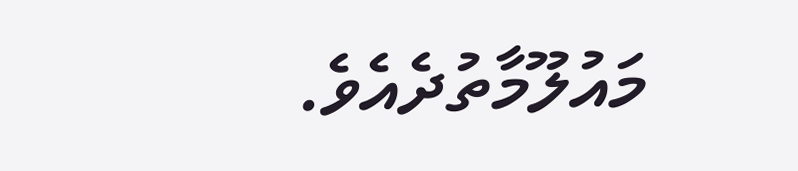މައުލޫމާތުދެއެވެ.